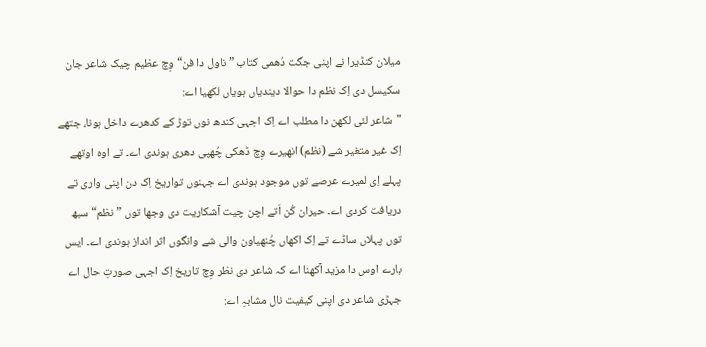میلان کنڈیرا نے اپنی جگت دُھمی کتاب ”ناول دا فن“ وِچ عظیم چیک شاعر جان سکیسل دی اِک نظم دا حوالا دیندیاں ہویاں لکھیا اے:
"شاعر لئی لکھن دا مطلب اے اِک اجہی کندھ نوں توڑ کے کدھرے داخل ہونا، جتھے اِک غیر متغیر شے (نظم) انھیرے وِچ ڈھکی چُھپی دھری ہوندی اے۔ تے اوہ اوتھے پہلے اِی لمیرے عرصے توں موجود ہوندی اے جہنوں تواریخ اِک دن اپنی واری تے دریافت کردی اے۔ حیران کُن اَتے اچن چیت آشکاریت دی وجھا توں ”نظم“ سبھ توں پہلاں ساڈے تے اِک اکھاں چُنھیاون والی شے وانگوں اثر انداز ہوندی اے۔ ایس بارے اوس دا مزید آکھنا اے کہ شاعر دی نظر وِچ تاریخ اِک اجہی صورتِ حال اے جہڑی شاعر دی اپنی کیفیت نال مشابہِ اے: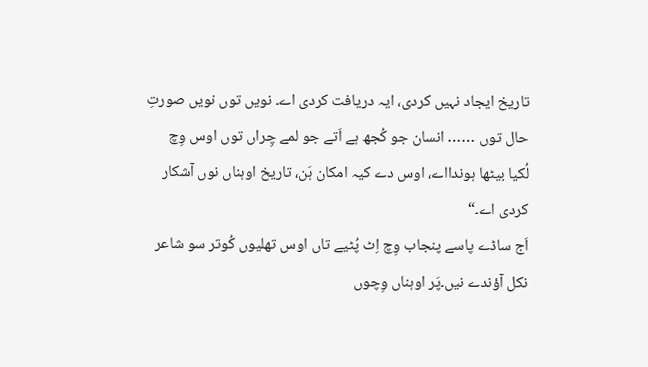تاریخ ایجاد نہیں کردی، ایہ دریافت کردی اے۔ نویں توں نویں صورتِ حال توں …… انسان جو کُجھ ہے اَتے جو لمے چِراں توں اوس وِچ لُکیا بیٹھا ہوندااے، اوس دے کیہ امکان ہَن، تاریخ اوہناں نوں آشکار کردی اے۔“
اَج ساڈے پاسے پنجاب وِچ اِٹ پُٹیے تاں اوس تھلیوں کُوتر سو شاعر نکل آؤندے نیں۔پَر اوہناں وِچوں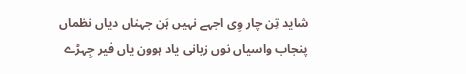شاید تِن چار وِی اجہے نہیں ہَن جہناں دیاں نظماں پنجاب واسیاں نوں زبانی یاد ہوون یاں فیر جِہڑے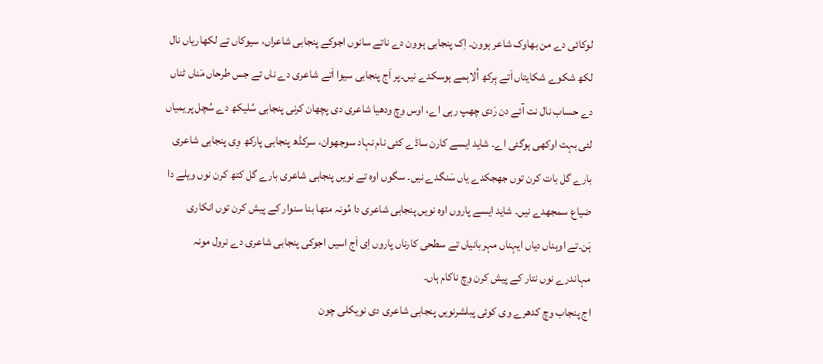لوکائی دے من بھاوک شاعر ہوون۔ اِک پنجابی ہوون دے ناتے سانوں اجوکے پنجابی شاعراں، سیوکاں تے لکھاریاں نال لکھ شکوے شکایتاں اَتے ہِرکھ اُلاہمے ہوسکدے نیں۔پر اَج پنجابی سیوا اَتے شاعری دے ناں تے جس طرحاں مَناں ٹناں دے حساب نال نت آئے دن رَدی چھپ رہی اے، اوس وِچ ودھیا شاعری دی پچھان کرنی پنجابی سُلیکھ دے سُچل پریمیاں لئی بہت اوکھی ہوگئی اے۔ شاید ایسے کارن ساڈے کئی نام نہاد سوجھوان، سرکڈھ پنجابی پارکھ وِی پنجابی شاعری بارے گل بات کرن توں جھجکدے یاں سَنگدے نیں۔ سگوں اوہ تے نویں پنجابی شاعری بارے گل کتھ کرن نوں ویلے دا ضیاع سمجھدے نیں۔ شاید ایسے پاروں اوہ نویں پنجابی شاعری دا مُونہ متھا بنا سنوار کے پیش کرن توں انکاری ہَن۔تے اوہناں دیاں ایہناں مہربانیاں تے سطحی کارناں پاروں اِی اَج اسیں اجوکی پنجابی شاعری دے نرول مونہ مہاندرے نوں نتار کے پیش کرن وِچ ناکام ہاں۔
اج پنجاب وچ کدھرے وی کوئی پبلشرنویں پنجابی شاعری دی نویکلی چون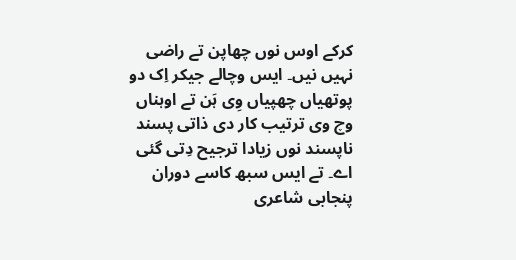کرکے اوس نوں چھاپن تے راضی نہیں نیں۔ ایس وچالے جیکر اِک دو پوتھیاں چھپیاں وِی ہَن تے اوہناں وچ وی ترتیب کار دی ذاتی پسند ناپسند نوں زیادا ترجیح دِتی گئی اے۔ تے ایس سبھ کاسے دوران پنجابی شاعری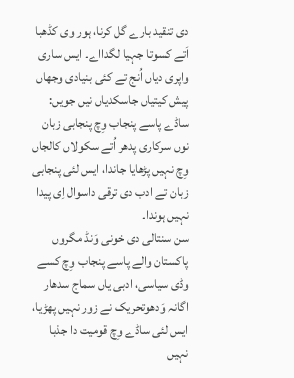دی تنقید بارے گل کرنا، ہور وی کڈھبا اَتے کسوتا جہیا لگدااے۔ ایس ساری واپری دیاں اُنج تے کئی بنیادی وجھاں پیش کیتیاں جاسکدیاں نیں جویں: ساڈے پاسے پنجاب وِچ پنجابی زبان نوں سرکاری پدھر اُتے سکولاں کالجاں وِچ نہیں پڑھایا جاندا، ایس لئی پنجابی زبان تے ادب دی ترقی داسوال اِی پیدا نہیں ہوندا۔
سن سنتالی دی خونی وَنڈ مگروں پاکستان والے پاسے پنجاب وِچ کسے وڈی سیاسی، ادبی یاں سماج سدھار اگانہ وَدھوتحریک نے زور نہیں پھڑیا، ایس لئی ساڈے وِچ قومیت دا جذبا نہیں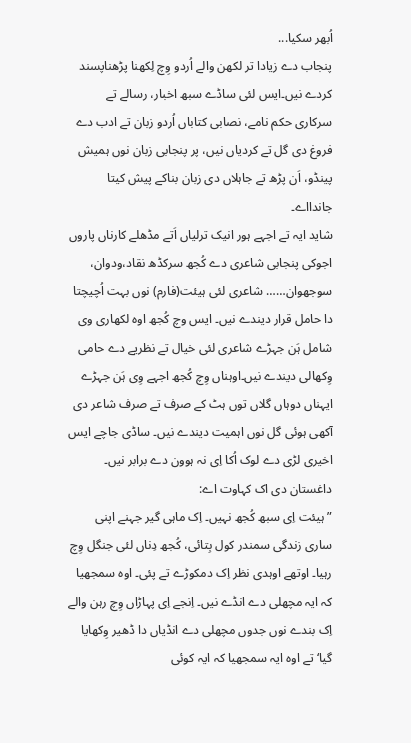اُبھر سکیا...
پنجاب دے زیادا تر لکھن والے اُردو وِچ لِکھنا پڑھناپسند کردے نیں۔ایس لئی ساڈے سبھ اخبار، رسالے تے سرکاری حکم نامے، نصابی کتاباں اُردو زبان تے ادب دے فروغ دی گل تے کردیاں نیں، پر پنجابی زبان نوں ہمیش پینڈو، اَن پڑھ تے جاہلاں دی زبان بناکے پیش کیتا جاندااے۔
شاید ایہ تے اجہے ہور انیک ترلیاں اَتے مڈھلے کارناں پاروں اجوکی پنجابی شاعری دے کُجھ سرکڈھ نقاد،ودوان، سوجھوان…… شاعری لئی ہیئت(فارم) نوں بہت اُچیچتا دا حامل قرار دیندے نیں۔ ایس وچ کُجھ اوہ لکھاری وی شامل ہَن جہڑے شاعری لئی خیال تے نظریے دے حامی وِکھالی دیندے نیں۔اوہناں وِچ کُجھ اجہے وِی ہَن جہڑے ایہناں دوہاں گلاں توں ہٹ کے صرف تے صرف شاعر دی آکھی ہوئی گل نوں اہمیت دیندے نیں۔ ساڈی جاچے ایس اخیری لڑی دے لوک اُکا اِی نہ ہوون دے برابر نیں۔
داغستان دی اک کہاوت اے:
”ہیئت اِی سبھ کُجھ نہیں۔ اِک ماہی گیر جہنے اپنی ساری زندگی سمندر کول بِتائی، کُجھ دِناں لئی جنگل وِچ رہیا۔ اوتھے اوہدی نظر اِک دمکوڑے تے پئی۔ اوہ سمجھیا کہ ایہ مچھلی دے انڈے نیں۔ اِنجے اِی پہاڑاں وِچ رہن والے اِک بندے نوں جدوں مچھلی دے انڈیاں دا ڈھیر وِکھایا گیا‘ تے اوہ ایہ سمجھیا کہ ایہ کوئی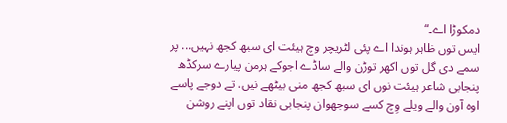دمکوڑا اے۔“
ایس توں ظاہر ہوندا اے پئی لٹریچر وچ ہیئت ای سبھ کجھ نہیں... پر سمے دی گل توں اکھر توڑن والے ساڈے اجوکے ہرمن پیارے سرکڈھ پنجابی شاعر ہیئت نوں ای سبھ کجھ منی بیٹھے نیں. تے دوجے پاسے اوہ آون والے ویلے وِچ کسے سوجھوان پنجابی نقاد توں اپنے روشن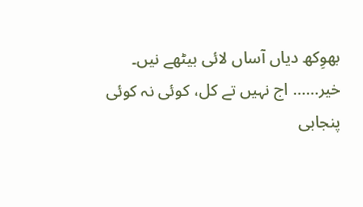بھوِکھ دیاں آساں لائی بیٹھے نیں۔
خیر…… اج نہیں تے کل، کوئی نہ کوئی پنجابی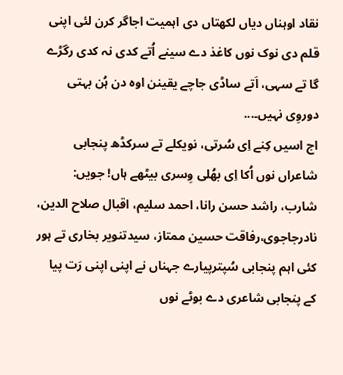نقاد اوہناں دیاں لکھتاں دی اہمیت اجاگر کرن لئی اپنی قلم دی نوک نوں کاغذ دے سینے اُتے کدی نہ کدی رگڑے گا تے سہی، اَتے ساڈی جاچے یقینن اوہ دن ہُن بہتی دوروِی نہیں۔...
اج اسیں کِنے اِی سُرتی، نویکلے تے سرکڈھ پنجابی شاعراں نوں اُکا اِی بھُلی وِسری بیٹھے ہاں! جویں: شارب، راشد حسن رانا، احمد سلیم، اقبال صلاح الدین، نادرجاجوی،رفاقت حسین ممتاز، سیدتنویر بخاری تے ہور کئی اہم پنجابی سُپترپیارے جہناں نے اپنی اپنی رَت پیا کے پنجابی شاعری دے بوٹے نوں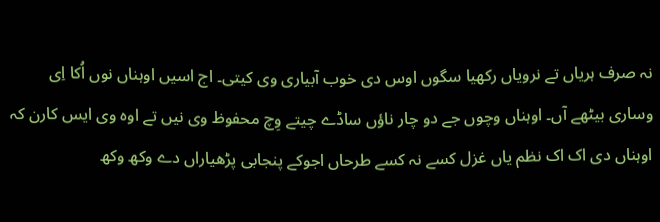نہ صرف ہریاں تے نرویاں رکھیا سگوں اوس دی خوب آبیاری وی کیتی۔ اج اسیں اوہناں نوں اُکا اِی وساری بیٹھے آں۔ اوہناں وچوں جے دو چار ناؤں ساڈے چیتے وِچ محفوظ وی نیں تے اوہ وی ایس کارن کہ اوہناں دی اک اک نظم یاں غزل کسے نہ کسے طرحاں اجوکے پنجابی پڑھیاراں دے وکھ وکھ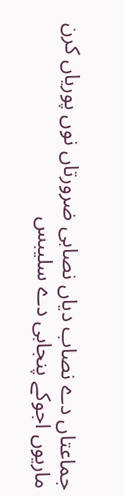جماعتاں دے نصاب دیاں نصابی ضرورتاں نوں پوریاں کرن ماریوں اجوکے پنجابی دے سلیبس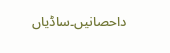داحصانیں۔ساڈیاں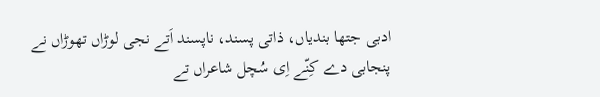ادبی جتھا بندیاں، ذاتی پسند، ناپسند اَتے نجی لوڑاں تھوڑاں نے پنجابی دے کِنّے اِی سُچل شاعراں تے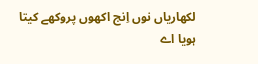لکھاریاں نوں اِنج اکھوں پروکھے کیتا ہویا اے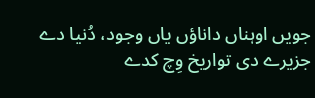جویں اوہناں داناؤں یاں وجود، دُنیا دے جزیرے دی تواریخ وِچ کدے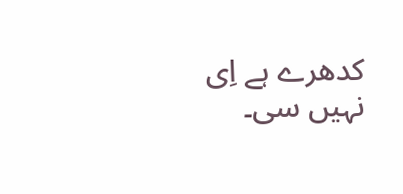کدھرے ہے اِی نہیں سی۔